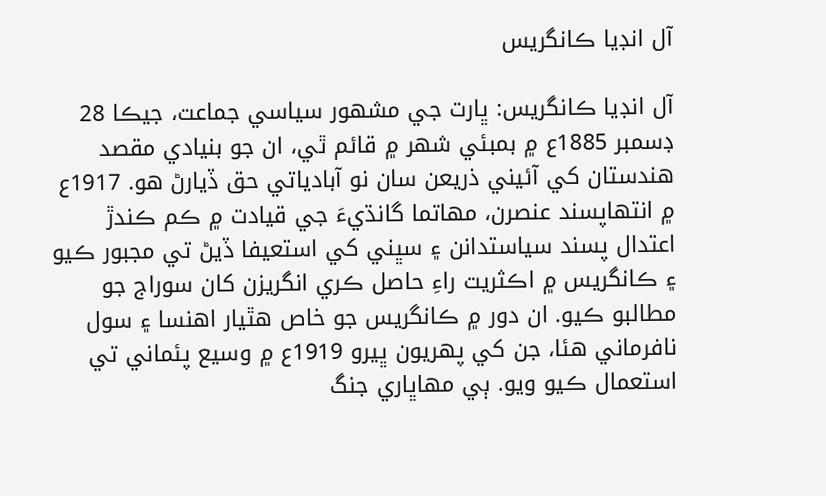آل انڊيا ڪانگريس

آل انڊيا ڪانگريس: ڀارت جي مشهور سياسي جماعت، جيڪا 28 ڊسمبر 1885ع ۾ بمبئي شهر ۾ قائم ٿي، ان جو بنيادي مقصد هندستان کي آئيني ذريعن سان نو آبادياتي حق ڏيارڻ هو. 1917ع ۾ انتهاپسند عنصرن، مهاتما گانڌيءَ جي قيادت ۾ ڪم ڪندڙ اعتدال پسند سياستدانن ۽ سڀني کي استعيفا ڏيڻ تي مجبور ڪيو ۽ ڪانگريس ۾ اڪثريت راءِ حاصل ڪري انگريزن کان سوراج جو مطالبو ڪيو. ان دور ۾ ڪانگريس جو خاص هٿيار اهنسا ۽ سول نافرماني هئا، جن کي پهريون ڀيرو 1919ع ۾ وسيع پئماني تي استعمال ڪيو ويو. ٻي مهاڀاري جنگ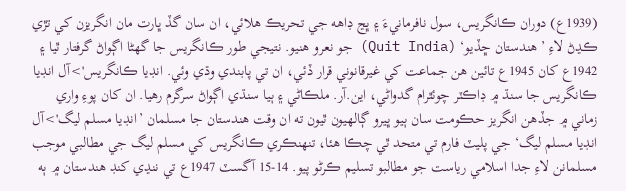(1939ع) دوران ڪانگريس، سول نافرمانيءَ ۽ ڀڃ ڊاهه جي تحريڪ هلائي، ان سان گڏ ڀارت مان انگريزن کي تڙي ڪڍڻ لاءِ ’هندستان ڇڏيو‘ (Quit India) جو نعرو هنيو. نتيجي طور ڪانگريس جا گهڻا اڳواڻ گرفتار ٿيا ۽ 1942ع کان 1945ع تائين هن جماعت کي غيرقانوني قرار ڏئي، ان تي پابندي وڌي وئي. انڊيا ڪانگريس'>آل انڊيا ڪانگريس جا سنڌ ۾ ڊاڪٽر چوئٿرام گدواڻي، اين.آر. ملڪاڻي ۽ ٻيا سنڌي اڳواڻ سرگرم رهيا. ان کان پوءِ واري زماني ۾ جڏهن انگريز حڪومت سان ٻيو ڀيرو ڳالهيون ٿيون ته ان وقت هندستان جا مسلمان ’انڊيا مسلم ليگ'>آل انڊيا مسلم ليگ‘ جي پليٽ فارم تي متحد ٿي چڪا هئا، تنهنڪري ڪانگريس کي مسلم ليگ جي مطالبي موجب مسلمانن لاءِ جدا اسلامي رياست جو مطالبو تسليم ڪرڻو پيو. 14-15 آگسٽ 1947ع تي ننڍي کنڊ هندستان ۾ ٻه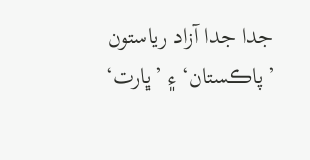جدا جدا آزاد رياستون ’پاڪستان‘ ۽ ’ڀارت‘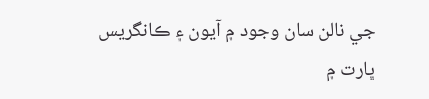جي نالن سان وجود ۾ آيون ۽ ڪانگريس ڀارت ۾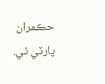حڪمران پارٽي ٿي.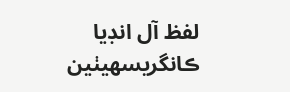لفظ آل انڊيا ڪانگريسھيٺين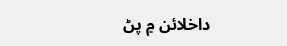داخلائن ۾ پڻ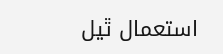استعمال ٿيل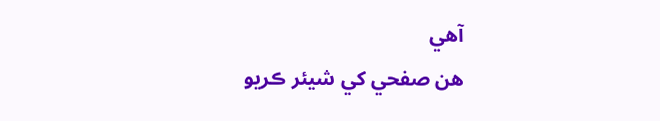آھي
هن صفحي کي شيئر ڪريو